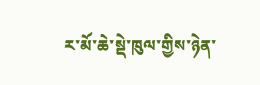ར་མོ་ཆེ་སྡེ་ཁུལ་གྱིས་ཉེན་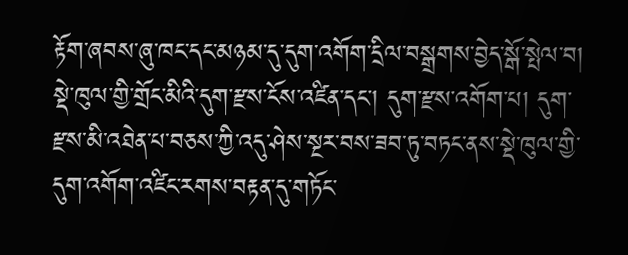རྟོག་ཞབས་ཞུ་ཁང་དང་མཉམ་དུ་དུག་འགོག་དྲིལ་བསྒྲགས་བྱེད་སྒོ་སྤེལ་བ།
སྡེ་ཁུལ་གྱི་གྲོང་མིའི་དུག་རྫས་ངོས་འཛིན་དང་། དུག་རྫས་འགོག་པ། དུག་རྫས་མི་འཐེན་པ་བཅས་ཀྱི་འདུ་ཤེས་སྔར་བས་ཟབ་ཏུ་བཏང་ནས་སྡེ་ཁུལ་གྱི་དུག་འགོག་འཛིང་རགས་བརྟན་དུ་གཏོང་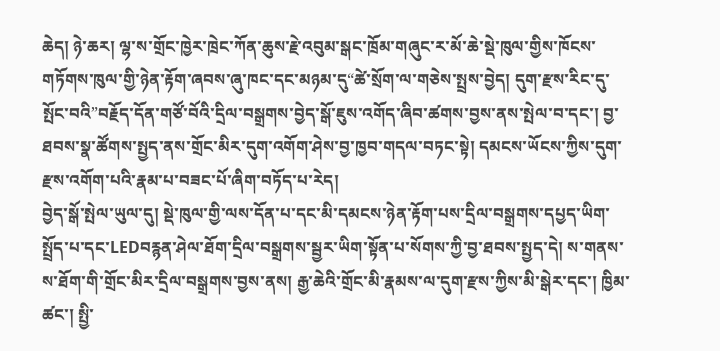ཆེད། ཉེ་ཆར། ལྷ་ས་གྲོང་ཁྱེར་ཁྲེང་ཀོན་ཆུས་རྗེ་འབུམ་སྒང་ཁྲོམ་གཞུང་ར་མོ་ཆེ་སྡེ་ཁུལ་གྱིས་ཁོངས་གཏོགས་ཁུལ་གྱི་ཉེན་རྟོག་ཞབས་ཞུ་ཁང་དང་མཉམ་དུ“ཚེ་སྲོག་ལ་གཅེས་སྤྲས་བྱེད། དུག་རྫས་རིང་དུ་སྤོང་བའི”བརྗོད་དོན་གཙོ་བོའི་དྲིལ་བསྒྲགས་བྱེད་སྒོ་ཇུས་འགོད་ཞིབ་ཚགས་བྱས་ནས་སྤེལ་བ་དང་། བྱ་ཐབས་སྣ་ཚོགས་སྤྱད་ནས་གྲོང་མིར་དུག་འགོག་ཤེས་བྱ་ཁྱབ་གདལ་བཏང་སྟེ། དམངས་ཡོངས་ཀྱིས་དུག་རྫས་འགོག་པའི་རྣམ་པ་བཟང་པོ་ཞིག་བཏོད་པ་རེད།
བྱེད་སྒོ་སྤེལ་ཡུལ་དུ། སྡེ་ཁུལ་གྱི་ལས་དོན་པ་དང་མི་དམངས་ཉེན་རྟོག་པས་དྲིལ་བསྒྲགས་དཔྱད་ཡིག་སྤྲོད་པ་དང་LEDབརྙན་ཤེལ་ཐོག་དྲིལ་བསྒྲགས་སྦྱར་ཡིག་སྟོན་པ་སོགས་ཀྱི་བྱ་ཐབས་སྤྱད་དེ། ས་གནས་ས་ཐོག་གི་གྲོང་མིར་དྲིལ་བསྒྲགས་བྱས་ནས། རྒྱ་ཆེའི་གྲོང་མི་རྣམས་ལ་དུག་རྫས་ཀྱིས་མི་སྒེར་དང་། ཁྱིམ་ཚང་། སྤྱི་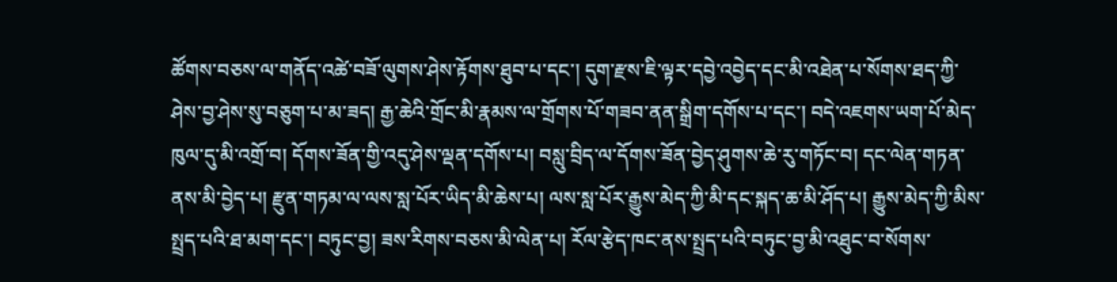ཚོགས་བཅས་ལ་གནོད་འཚེ་བཟོ་ལུགས་ཤེས་རྟོགས་ཐུབ་པ་དང་། དུག་རྫས་ཇི་ལྟར་དབྱེ་འབྱེད་དང་མི་འཐེན་པ་སོགས་ཐད་ཀྱི་ཤེས་བྱ་ཤེས་སུ་བཅུག་པ་མ་ཟད། རྒྱ་ཆེའི་གྲོང་མི་རྣམས་ལ་གྲོགས་པོ་གཟབ་ནན་སྒྲིག་དགོས་པ་དང་། བདེ་འཇགས་ཡག་པོ་མེད་ཁུལ་དུ་མི་འགྲོ་བ། དོགས་ཟོན་གྱི་འདུ་ཤེས་ལྡན་དགོས་པ། བསླུ་བྲིད་ལ་དོགས་ཟོན་བྱེད་ཤུགས་ཆེ་རུ་གཏོང་བ། དང་ལེན་གཏན་ནས་མི་བྱེད་པ། རྫུན་གཏམ་ལ་ལས་སླ་པོར་ཡིད་མི་ཆེས་པ། ལས་སླ་པོར་རྒྱུས་མེད་ཀྱི་མི་དང་སྐད་ཆ་མི་ཤོད་པ། རྒྱུས་མེད་ཀྱི་མིས་སྤྲད་པའི་ཐ་མག་དང་། བཏུང་བྱ། ཟས་རིགས་བཅས་མི་ལེན་པ། རོལ་རྩེད་ཁང་ནས་སྤྲད་པའི་བཏུང་བྱ་མི་འཐུང་བ་སོགས་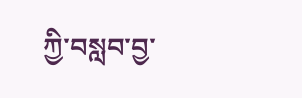ཀྱི་བསླབ་བྱ་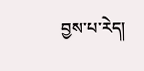བྱས་པ་རེད།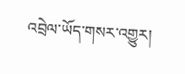འབྲེལ་ཡོད་གསར་འགྱུར།